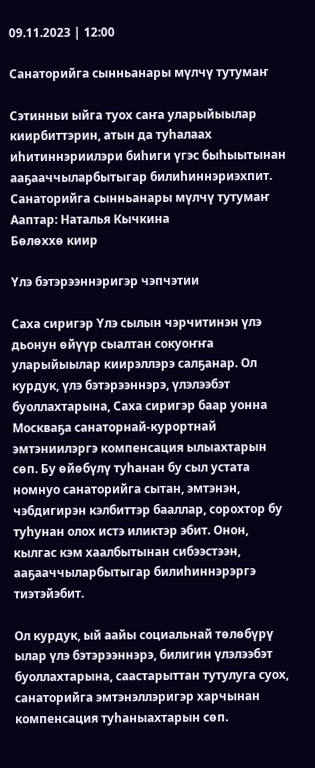09.11.2023 | 12:00

Санаторийга сынньанары мүлчү тутумаҥ

Сэтинньи ыйга туох саҥа уларыйыылар киирбиттэрин, атын да туһалаах иһитиннэриилэри биһиги үгэс быһыытынан ааҕааччыларбытыгар билиһиннэриэхпит.
Санаторийга сынньанары мүлчү тутумаҥ
Ааптар: Наталья Кычкина
Бөлөххө киир

Үлэ бэтэрээннэригэр чэпчэтии

Саха сиригэр Үлэ сылын чэрчитинэн үлэ дьонун өйүүр сыалтан сокуоҥҥа уларыйыылар киирэллэрэ салҕанар. Ол курдук, үлэ бэтэрээннэрэ, үлэлээбэт буоллахтарына, Саха сиригэр баар уонна Москваҕа санаторнай-курортнай эмтэниилэргэ компенсация ылыахтарын сөп. Бу өйөбүлү туһанан бу сыл устата номнуо санаторийга сытан, эмтэнэн, чэбдигирэн кэлбиттэр бааллар, сорохтор бу туһунан олох истэ иликтэр эбит. Онон, кылгас кэм хаалбытынан сибээстээн, ааҕааччыларбытыгар билиһиннэрэргэ тиэтэйэбит.

Ол курдук, ый аайы социальнай төлөбүрү ылар үлэ бэтэрээннэрэ, билигин үлэлээбэт буоллахтарына, саастарыттан тутулуга суох, санаторийга эмтэнэллэригэр харчынан компенсация туһаныахтарын сөп.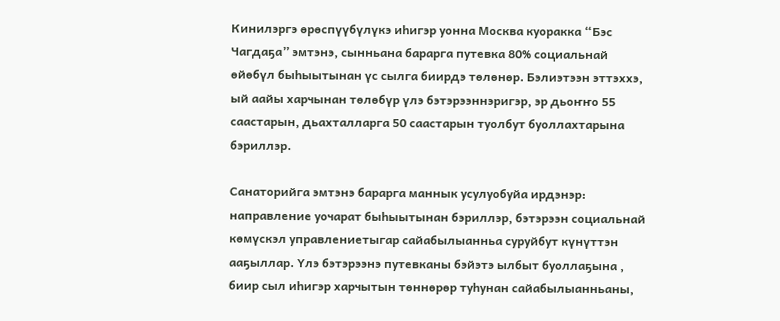Кинилэргэ өрөспүүбүлүкэ иһигэр уонна Москва куоракка “Бэс Чагдаҕа” эмтэнэ, сынньана барарга путевка 80% социальнай өйөбүл быһыытынан үс сылга биирдэ төлөнөр. Бэлиэтээн эттэххэ, ый аайы харчынан төлөбүр үлэ бэтэрээннэригэр, эр дьоҥҥо 55 саастарын, дьахталларга 50 саастарын туолбут буоллахтарына бэриллэр.

Санаторийга эмтэнэ барарга маннык усулуобуйа ирдэнэр: направление уочарат быһыытынан бэриллэр, бэтэрээн социальнай көмүскэл управлениетыгар сайабылыанньа суруйбут күнүттэн ааҕыллар. Үлэ бэтэрээнэ путевканы бэйэтэ ылбыт буоллаҕына , биир сыл иһигэр харчытын төннөрөр туһунан сайабылыанньаны,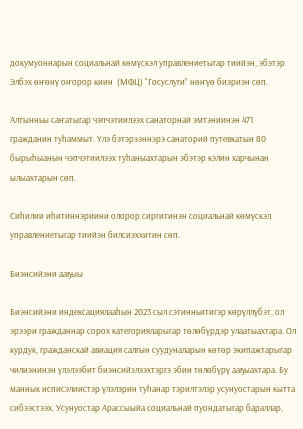докумуоннарын социальнай көмүскэл управлениетыгар тиийэн, эбэтэр Элбэх өҥөнү оҥорор киин  (МФЦ) “Госуслуги” нөҥүө биэриэн сөп.

Алтынньы саҥатыгар чэпчэтиилээх санаторнай эмтэниинэн 471 гражданин туһаммыт. Үлэ бэтэрээннэрэ санаторий путевкатын 80 бырыһыанын чэпчэтиилээх туһаныахтарын эбэтэр кэлин харчынан ылыахтарын сөп.

Сиһилии иһитиннэриини олорор сиргитинэн социальнай көмүскэл управлениетыгар тиийэн билсиэххитин сөп.

Биэнсийэни ааҕыы

Биэнсийэни индексациялааһын 2023 сыл сэтинньитигэр көрүллүбэт, ол эрээри гражданнар сорох категорияларыгар төлөбүрдэр улаатыахтара. Ол курдук, гражданскай авиация салгын суудуналарын көтөр экипажтарыгар чилиэнинэн үлэлээбит биэнсийэлээхтэргэ эбии төлөбүрү ааҕыахтара. Бу маннык исписэлиистэр үлэлэрин туһанар тэрилтэлэр усунуостарын кытта сибээстээх. Усунуостар Арассыыйа социальнай пуондатыгар бараллар,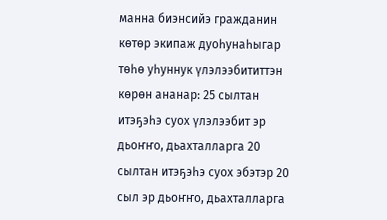манна биэнсийэ гражданин көтөр экипаж дуоһунаһыгар төһө уһуннук үлэлээбититтэн көрөн ананар: 25 сылтан итэҕэһэ суох үлэлээбит эр дьоҥҥо, дьахталларга 20 сылтан итэҕэһэ суох эбэтэр 20 сыл эр дьоҥҥо, дьахталларга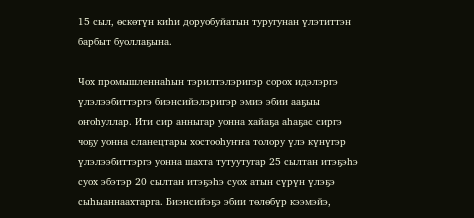15 сыл, өскөтүн киһи доруобуйатын туругунан үлэтиттэн барбыт буоллаҕына.

Чох промышленнаһын тэрилтэлэригэр сорох идэлэргэ үлэлээбиттэргэ биэнсийэлэригэр эмиэ эбии ааҕыы оҥоһуллар. Ити сир анныгар уонна хайаҕа аһаҕас сиргэ чоҕу уонна сланецтары хостооһуҥҥа толору үлэ күнүгэр үлэлээбиттэргэ уонна шахта тутуутугар 25 сылтан итэҕэһэ суох эбэтэр 20 сылтан итэҕэһэ суох атын сүрүн үлэҕэ сыһыаннаахтарга. Биэнсийэҕэ эбии төлөбүр кээмэйэ,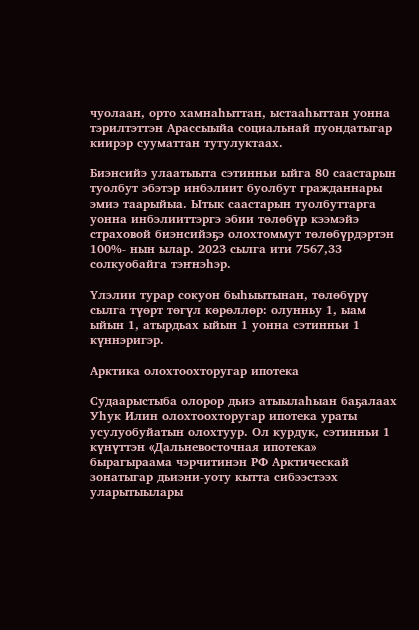чуолаан, орто хамнаһыттан, ыстааһыттан уонна тэрилтэттэн Арассыыйа социальнай пуондатыгар киирэр сууматтан тутулуктаах.

Биэнсийэ улаатыыта сэтинньи ыйга 80 саастарын туолбут эбэтэр инбэлиит буолбут гражданнары эмиэ таарыйыа. Ытык саастарын туолбуттарга уонна инбэлииттэргэ эбии төлөбүр кээмэйэ страховой биэнсийэҕэ олохтоммут төлөбүрдэртэн 100%- нын ылар. 2023 сылга ити 7567,33 солкуобайга тэҥнэһэр.

Үлэлии турар сокуон быһыытынан, төлөбүрү сылга түөрт төгүл көрөллөр: олунньу 1, ыам ыйын 1, атырдьах ыйын 1 уонна сэтинньи 1 күннэригэр.

Арктика олохтоохторугар ипотека

Судаарыстыба олорор дьиэ атыылаһыан баҕалаах Уһук Илин олохтоохторугар ипотека ураты усулуобуйатын олохтуур. Ол курдук, сэтинньи 1 күнүттэн «Дальневосточная ипотека» бырагыраама чэрчитинэн РФ Арктическай зонатыгар дьиэни-уоту кытта сибээстээх уларытыылары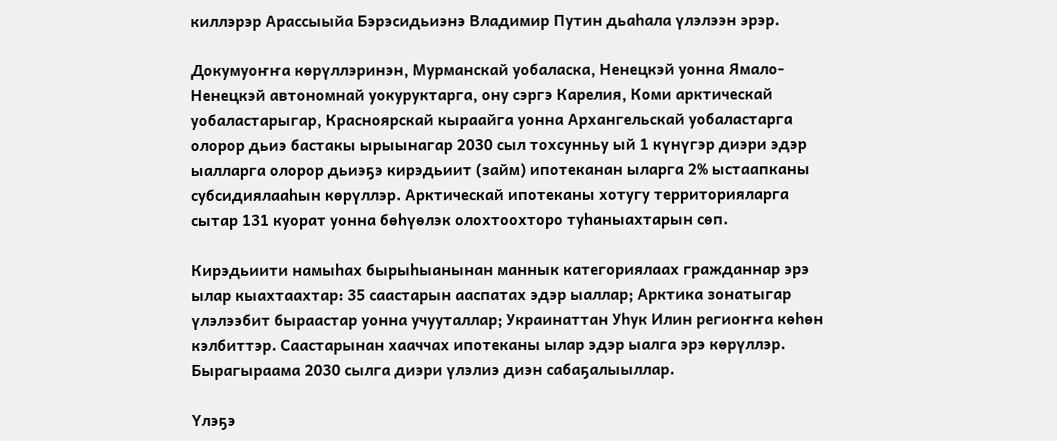киллэрэр Арассыыйа Бэрэсидьиэнэ Владимир Путин дьаһала үлэлээн эрэр.

Докумуоҥҥа көрүллэринэн, Мурманскай уобаласка, Ненецкэй уонна Ямало-Ненецкэй автономнай уокуруктарга, ону сэргэ Карелия, Коми арктическай уобаластарыгар, Красноярскай кыраайга уонна Архангельскай уобаластарга олорор дьиэ бастакы ырыынагар 2030 сыл тохсунньу ый 1 күнүгэр диэри эдэр ыалларга олорор дьиэҕэ кирэдьиит (займ) ипотеканан ыларга 2% ыстаапканы субсидиялааһын көрүллэр. Арктическай ипотеканы хотугу территорияларга сытар 131 куорат уонна бөһүөлэк олохтоохторо туһаныахтарын сөп.

Кирэдьиити намыһах бырыһыанынан маннык категориялаах гражданнар эрэ ылар кыахтаахтар: 35 саастарын ааспатах эдэр ыаллар; Арктика зонатыгар үлэлээбит быраастар уонна учууталлар; Украинаттан Уһук Илин региоҥҥа көһөн кэлбиттэр. Саастарынан хааччах ипотеканы ылар эдэр ыалга эрэ көрүллэр. Бырагыраама 2030 сылга диэри үлэлиэ диэн сабаҕалыыллар.

Үлэҕэ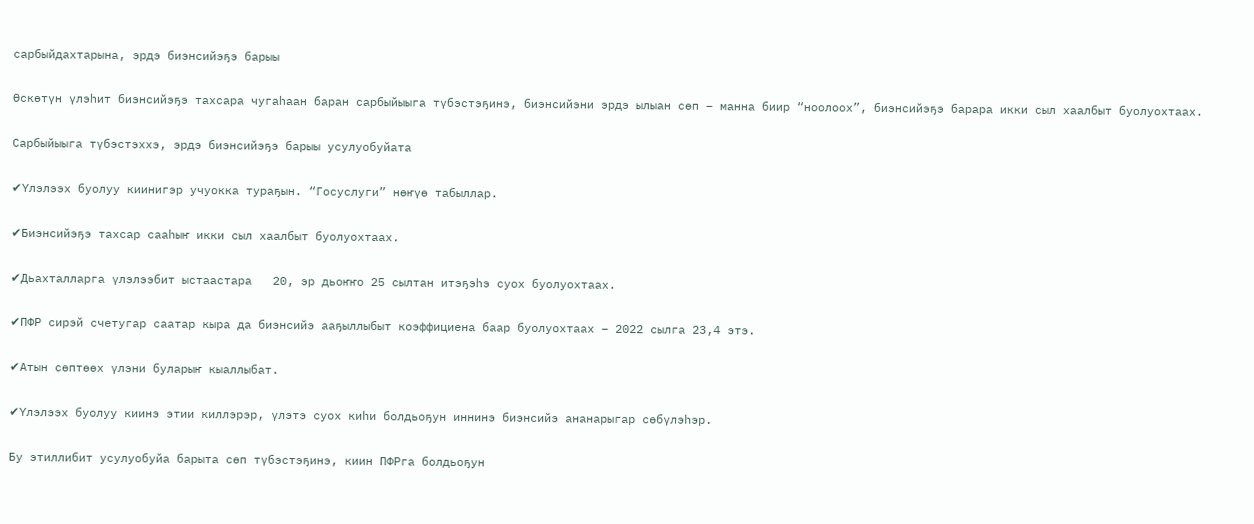сарбыйдахтарына, эрдэ биэнсийэҕэ барыы

Өскөтүн үлэһит биэнсийэҕэ тахсара чугаһаан баран сарбыйыыга түбэстэҕинэ, биэнсийэни эрдэ ылыан сөп – манна биир “ноолоох”, биэнсийэҕэ барара икки сыл хаалбыт буолуохтаах.

Сарбыйыыга түбэстэххэ, эрдэ биэнсийэҕэ барыы усулуобуйата

✔Үлэлээх буолуу киинигэр учуокка тураҕын. “Госуслуги” нөҥүө табыллар.

✔Биэнсийэҕэ тахсар сааһыҥ икки сыл хаалбыт буолуохтаах.

✔Дьахталларга үлэлээбит ыстаастара   20, эр дьоҥҥо 25 сылтан итэҕэһэ суох буолуохтаах.

✔ПФР сирэй счетугар саатар кыра да биэнсийэ ааҕыллыбыт коэффициена баар буолуохтаах – 2022 сылга 23,4 этэ.

✔Атын сөптөөх үлэни буларыҥ кыаллыбат.

✔Үлэлээх буолуу киинэ этии киллэрэр, үлэтэ суох киһи болдьоҕун иннинэ биэнсийэ ананарыгар сөбүлэһэр.

Бу этиллибит усулуобуйа барыта сөп түбэстэҕинэ, киин ПФРга болдьоҕун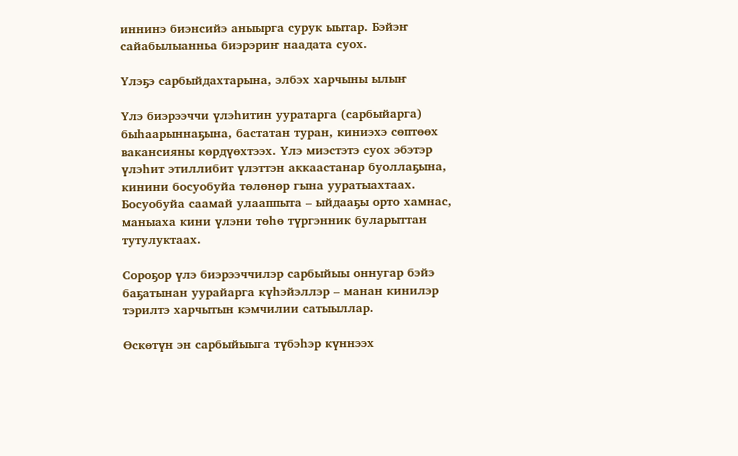иннинэ биэнсийэ аныырга сурук ыытар. Бэйэҥ сайабылыанньа биэрэриҥ наадата суох.

Үлэҕэ сарбыйдахтарына, элбэх харчыны ылыҥ

Үлэ биэрээччи үлэһитин ууратарга (сарбыйарга) быһаарыннаҕына, бастатан туран, киниэхэ сөптөөх вакансияны көрдүөхтээх. Үлэ миэстэтэ суох эбэтэр үлэһит этиллибит үлэттэн аккаастанар буоллаҕына, кинини босуобуйа төлөнөр гына ууратыахтаах. Босуобуйа саамай улааппыта – ыйдааҕы орто хамнас, маныаха кини үлэни төһө түргэнник буларыттан тутулуктаах.

Сороҕор үлэ биэрээччилэр сарбыйыы оннугар бэйэ баҕатынан уурайарга күһэйэллэр – манан кинилэр тэрилтэ харчытын кэмчилии сатыыллар.

Өскөтүн эн сарбыйыыга түбэһэр күннээх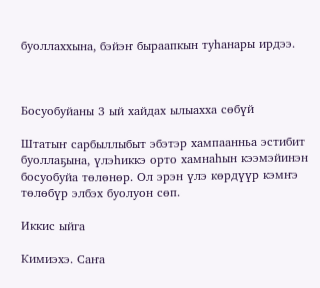буоллаххына, бэйэҥ быраапкын туһанары ирдээ.



Босуобуйаны 3 ый хайдах ылыахха сөбүй

Штатыҥ сарбыллыбыт эбэтэр хампаанньа эстибит буоллаҕына, үлэһиккэ орто хамнаһын кээмэйинэн босуобуйа төлөнөр. Ол эрэн үлэ көрдүүр кэмҥэ төлөбүр элбэх буолуон сөп.

Иккис ыйга

Кимиэхэ. Саҥа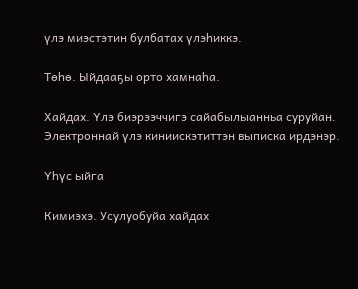үлэ миэстэтин булбатах үлэһиккэ.

Төһө. Ыйдааҕы орто хамнаһа.

Хайдах. Үлэ биэрээччигэ сайабылыанньа суруйан. Электроннай үлэ киниискэтиттэн выписка ирдэнэр.

Үһүс ыйга

Кимиэхэ. Усулуобуйа хайдах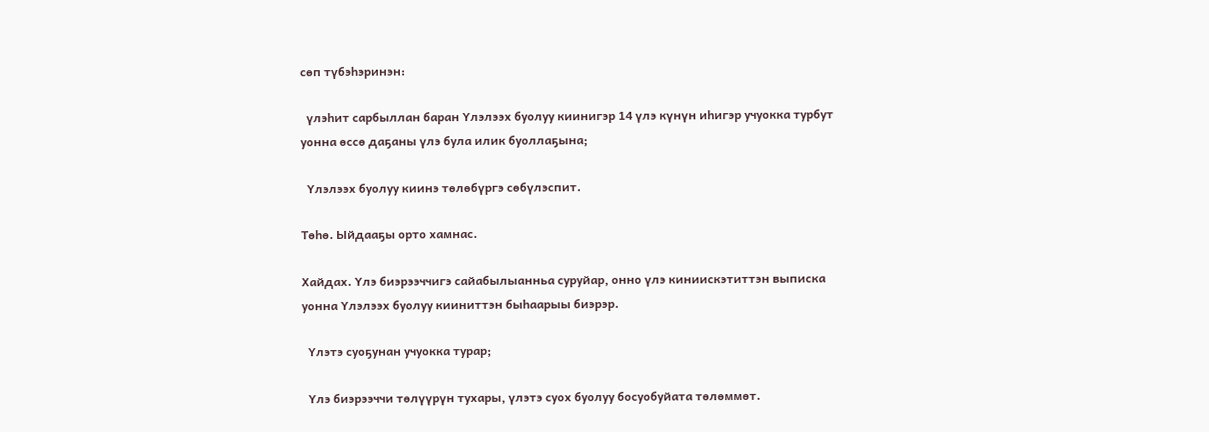сөп түбэһэринэн:

  үлэһит сарбыллан баран Үлэлээх буолуу киинигэр 14 үлэ күнүн иһигэр учуокка турбут уонна өссө даҕаны үлэ була илик буоллаҕына;

  Үлэлээх буолуу киинэ төлөбүргэ сөбүлэспит.

Төһө. Ыйдааҕы орто хамнас.

Хайдах. Үлэ биэрээччигэ сайабылыанньа суруйар, онно үлэ киниискэтиттэн выписка уонна Үлэлээх буолуу кииниттэн быһаарыы биэрэр.

  Үлэтэ суоҕунан учуокка турар;

  Үлэ биэрээччи төлүүрүн тухары, үлэтэ суох буолуу босуобуйата төлөммөт.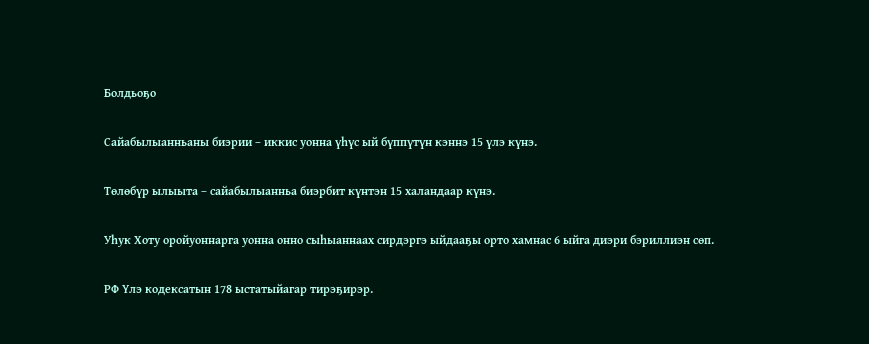Болдьоҕо

Сайабылыанньаны биэрии – иккис уонна үһүс ый бүппүтүн кэннэ 15 үлэ күнэ.

Төлөбүр ылыыта – сайабылыанньа биэрбит күнтэн 15 халандаар күнэ.

Уһук Хоту оройуоннарга уонна онно сыһыаннаах сирдэргэ ыйдааҕы орто хамнас 6 ыйга диэри бэриллиэн сөп.

РФ Үлэ кодексатын 178 ыстатыйагар тирэҕирэр.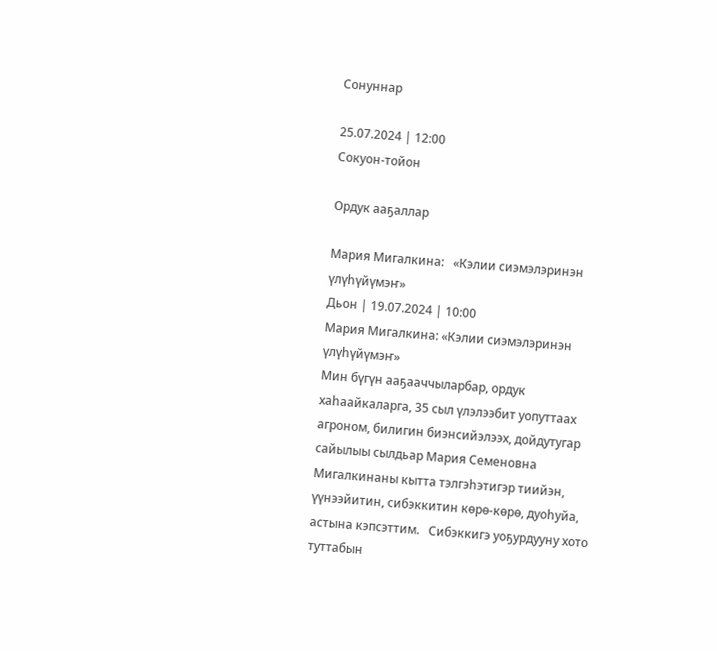Сонуннар

25.07.2024 | 12:00
Сокуон-тойон

Ордук ааҕаллар

Мария Мигалкина:   «Кэлии сиэмэлэринэн үлүһүйүмэҥ»
Дьон | 19.07.2024 | 10:00
Мария Мигалкина: «Кэлии сиэмэлэринэн үлүһүйүмэҥ»
Мин бүгүн ааҕааччыларбар, ордук хаһаайкаларга, 35 сыл үлэлээбит уопуттаах агроном, билигин биэнсийэлээх, дойдутугар сайылыы сылдьар Мария Семеновна Мигалкинаны кытта тэлгэһэтигэр тиийэн, үүнээйитин, сибэккитин көрө-көрө, дуоһуйа, астына кэпсэттим.   Сибэккигэ уоҕурдууну хото туттабын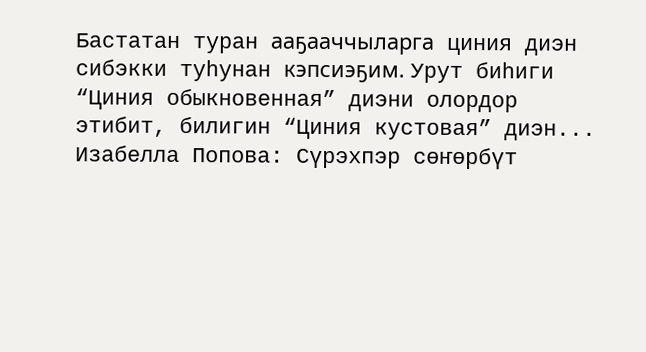Бастатан туран ааҕааччыларга циния диэн сибэкки туһунан кэпсиэҕим. Урут биһиги “Циния обыкновенная” диэни олордор этибит, билигин “Циния кустовая” диэн...
Изабелла Попова: Сүрэхпэр сөҥөрбүт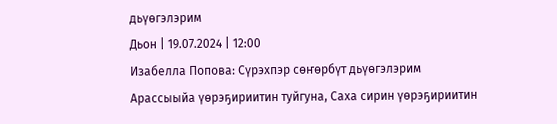дьүөгэлэрим
Дьон | 19.07.2024 | 12:00
Изабелла Попова: Сүрэхпэр сөҥөрбүт дьүөгэлэрим
Арассыыйа үөрэҕириитин туйгуна, Саха сирин үөрэҕириитин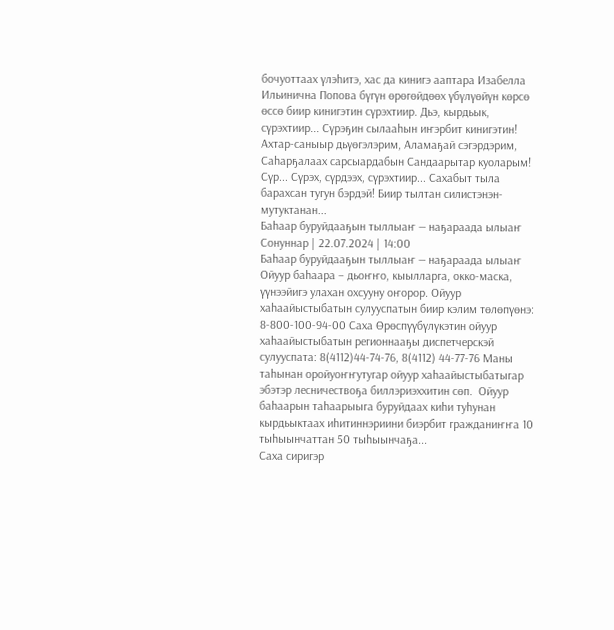бочуоттаах үлэһитэ, хас да кинигэ ааптара Изабелла Ильинична Попова бүгүн өрөгөйдөөх үбүлүөйүн көрсө өссө биир кинигэтин сүрэхтиир. Дьэ, кырдьык, сүрэхтиир... Сүрэҕин сылааһын иҥэрбит кинигэтин!   Ахтар-саныыр дьүөгэлэрим, Аламаҕай сэгэрдэрим, Саһарҕалаах сарсыардабын Сандаарытар куоларым!   Сүр... Сүрэх, сүрдээх, сүрэхтиир... Сахабыт тыла барахсан тугун бэрдэй! Биир тылтан силистэнэн-мутуктанан...
Баһаар буруйдааҕын тыллыаҥ — наҕараада ылыаҥ
Сонуннар | 22.07.2024 | 14:00
Баһаар буруйдааҕын тыллыаҥ — наҕараада ылыаҥ
Ойуур баһаара – дьоҥҥо, кыылларга, окко-маска, үүнээйигэ улахан охсууну оҥорор. Ойуур хаһаайыстыбатын сулууспатын биир кэлим төлөпүөнэ: 8-800-100-94-00 Саха Өрөспүүбүлүкэтин ойуур хаһаайыстыбатын регионнааҕы диспетчерскэй сулууспата: 8(4112)44-74-76, 8(4112) 44-77-76 Маны таһынан оройуоҥҥутугар ойуур хаһаайыстыбатыгар эбэтэр лесничествоҕа биллэриэххитин сөп.  Ойуур баһаарын таһаарыыга буруйдаах киһи туһунан кырдьыктаах иһитиннэриини биэрбит гражданиҥҥа 10 тыһыынчаттан 50 тыһыынчаҕа...
Саха сиригэр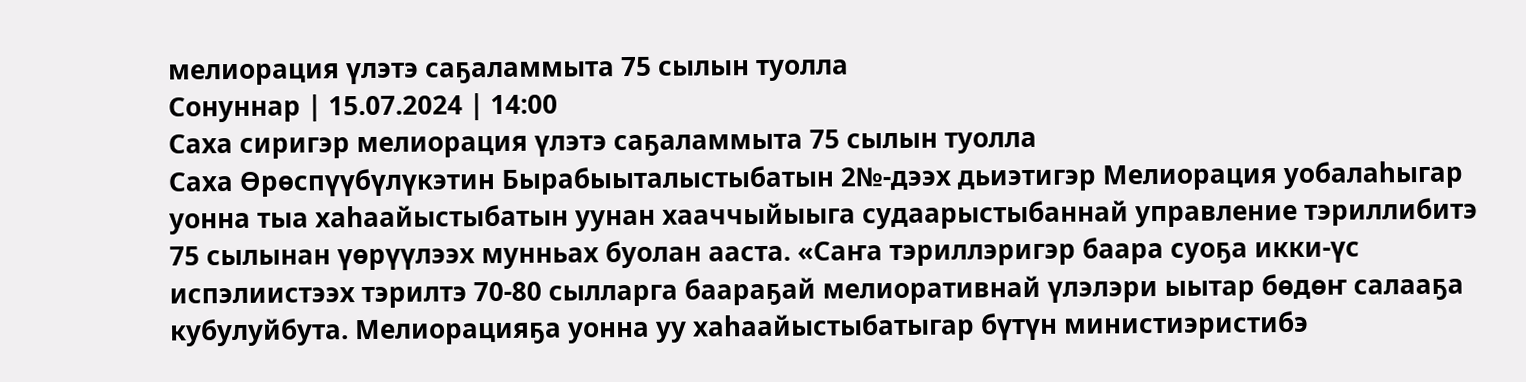мелиорация үлэтэ саҕаламмыта 75 сылын туолла
Сонуннар | 15.07.2024 | 14:00
Саха сиригэр мелиорация үлэтэ саҕаламмыта 75 сылын туолла
Саха Өрөспүүбүлүкэтин Бырабыыталыстыбатын 2№-дээх дьиэтигэр Мелиорация уобалаһыгар уонна тыа хаһаайыстыбатын уунан хааччыйыыга судаарыстыбаннай управление тэриллибитэ 75 сылынан үөрүүлээх мунньах буолан ааста. «Саҥа тэриллэригэр баара суоҕа икки-үс испэлиистээх тэрилтэ 70-80 сылларга баараҕай мелиоративнай үлэлэри ыытар бөдөҥ салааҕа кубулуйбута. Мелиорацияҕа уонна уу хаһаайыстыбатыгар бүтүн министиэристибэ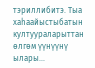тэриллибитэ. Тыа хаһаайыстыбатын култуураларыттан өлгөм үүнүүнү ылары...